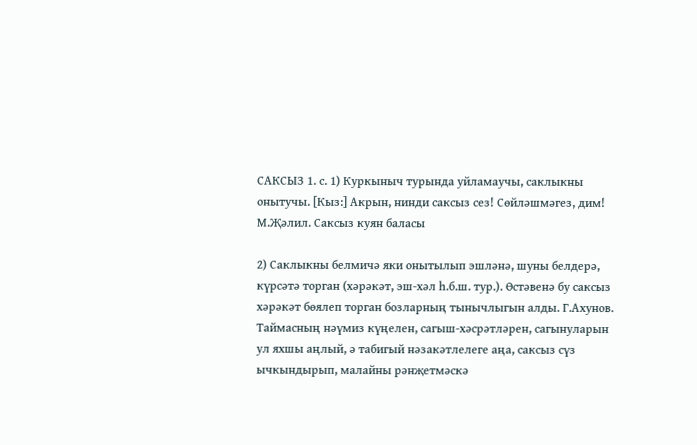САКСЫЗ 1. с. 1) Куркыныч турында уйламаучы, саклыкны онытучы. [Кыз:] Акрын, нинди саксыз сез! Сөйләшмәгез, дим! М.Җәлил. Саксыз куян баласы

2) Саклыкны белмичә яки онытылып эшләнә, шуны белдерә, күрсәтә торган (хәрәкәт, эш-хәл һ.б.ш. тур.). Өстәвенә бу саксыз хәрәкәт бөялеп торган бозларның тынычлыгын алды. Г.Ахунов. Таймасның нәүмиз күңелен, сагыш-хәсрәтләрен, сагынуларын ул яхшы аңлый, ә табигый нәзакәтлелеге аңа, саксыз сүз ычкындырып, малайны рәнҗетмәскә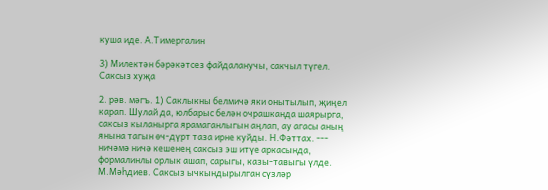куша иде. А.Тимергалин

3) Милектән бәрәкәтсез файдаланучы, сакчыл түгел. Саксыз хуҗа

2. рәв. мәгъ. 1) Саклыкны белмичә яки онытылып, җиңел карап. Шулай да, юлбарыс белән очрашканда шаярырга, саксыз кыланырга ярамаганлыгын аңлап, ау агасы аның янына тагын өч-дүрт таза ирне куйды. Н.Фәттах. --- ничәмә ничә кешенең саксыз эш итүе аркасында, формалинлы орлык ашап, сарыгы, казы-тавыгы үлде. М.Мәһдиев. Саксыз ычкындырылган сүзләр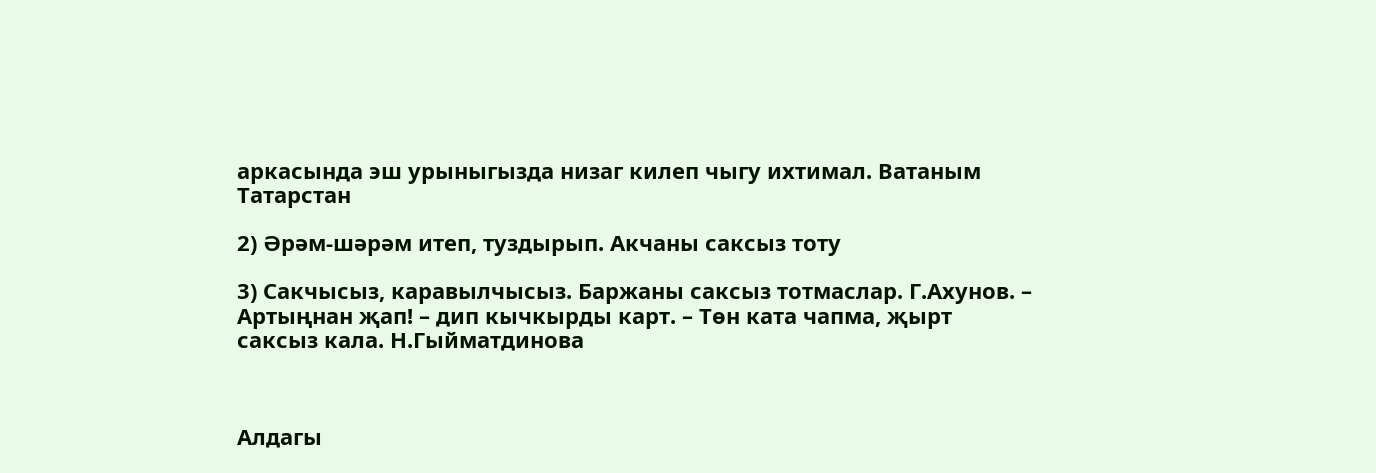аркасында эш урыныгызда низаг килеп чыгу ихтимал. Ватаным Татарстан

2) Әрәм-шәрәм итеп, туздырып. Акчаны саксыз тоту

3) Сакчысыз, каравылчысыз. Баржаны саксыз тотмаслар. Г.Ахунов. – Артыңнан җап! – дип кычкырды карт. – Төн ката чапма, җырт саксыз кала. Н.Гыйматдинова



Алдагы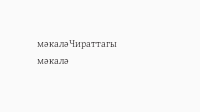мәкаләЧираттагы мәкалә